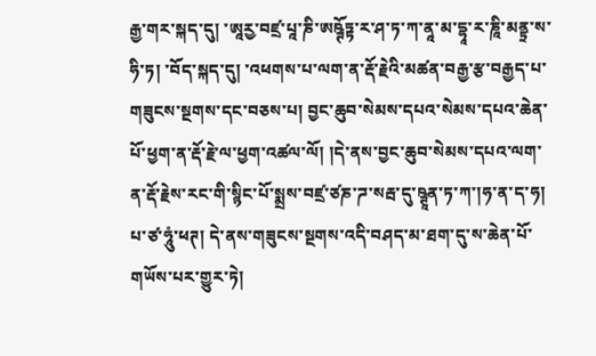རྒྱ་གར་སྐད་དུ། ་ཨཱརྱ་བཛྲ་པཱ་ཎི་ཨཥྚོཏྟ་ར་ཤ་ཏ་ཀ་ནཱ་མ་དྷཱ་ར་ཎཱི་མནྟྲ་ས་ཧི་ཏ། ་བོད་སྐད་དུ། ་འཕགས་པ་ལག་ན་རྡོ་རྗེའི་མཚན་བརྒྱ་རྩ་བརྒྱད་པ་གཟུངས་སྔགས་དང་བཅས་པ། བྱང་ཆུབ་སེམས་དཔའ་སེམས་དཔའ་ཆེན་པོ་ཕྱག་ན་རྡོ་རྗེ་ལ་ཕྱག་འཚལ་ལོ། །དེ་ནས་བྱང་ཆུབ་སེམས་དཔའ་ལག་ན་རྡོ་རྗེས་རང་གི་སྙིང་པོ་སྨྲས་བཛྲ་ཙཎ་ཌ་སརྦ་དུ་ཥྚཱན་ཏ་ཀ་།ཧ་ན་ད་ཧ། པ་ཙ་ཧཱུཾ་ཕཊ། དེ་ནས་གཟུངས་སྔགས་འདི་བཤད་མ་ཐག་དུ་ས་ཆེན་པོ་གཡོས་པར་གྱུར་ཏེ།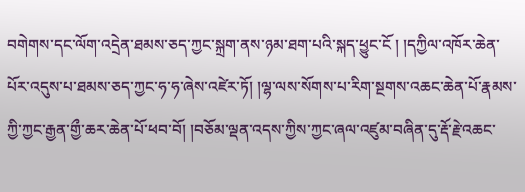བགེགས་དང་ལོག་འདྲེན་ཐམས་ཅད་ཀྱང་སྐྲག་ནས་ཉམ་ཐག་པའི་སྐད་ཕྱུང་ངོ ། །དཀྱིལ་འཁོར་ཆེན་པོར་འདུས་པ་ཐམས་ཅད་ཀྱང་ཧ་ཧ་ཞེས་འཛེར་ཏོ། །ལྷ་ལས་སོགས་པ་རིག་སྔགས་འཆང་ཆེན་པོ་རྣམས་ཀྱི་ཀྱང་རྒྱན་གྱྀ་ཆར་ཆེན་པོ་ཕབ་བོ། །བཅོམ་ལྡན་འདས་ཀྱིས་ཀྱང་ཞལ་འཛུམ་བཞིན་དུ་རྡོ་རྗེ་འཆང་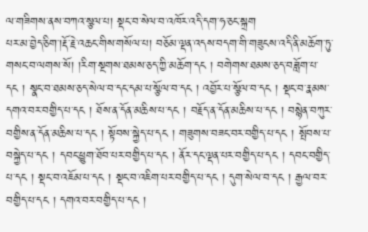ལ་གཟིགས་ནས་བཀའ་སྩལ་པ། སྡང་བ་སེལ་བ་འཁོར་འདི་དག་ཧ་ཅང་སྐྲག
པར་མ་བྱེད་ཅིག་།རྡོ་རྗེ་འཆང་གིས་གསོལ་པ། བཅོམ་ལྡན་འདས་བདག་གི་གཟུངས་འདི་ནི་མཆོག་ཏུ་གསང་བ་ལགས་སོ། །རིག་སྔགས་ཐམས་ཅད་ཀྱི་མཆོག་དང ། བགེགས་ཐམས་ཅད་བཟློག་པ་དང ། སྣང་བ་ཐམས་ཅད་སེལ་བ་དང་དམ་པ་སྩོལ་བ་དང ། འབྱོར་པ་སྩོལ་བ་དང ། སྡང་བ་རྣམས་དགའ་བར་བགྱིད་པ་དང ། ཐོས་ན་དོན་མཆིས་པ་དང ། བརྗོད་ན་དོན་མཆིས་པ་དང ། བསྙེན་བཀུར་བགྱིས་ན་དོན་མཆིས་པ་དང ། སྟོབས་སྐྱེད་པ་དང ། གཟུགས་བཟང་བར་བགྱིད་པ་དང ། སྤོབས་པ་བསྐྱེད་པ་དང ། དབང་ཕྱུག་ཐོབ་པར་བགྱིད་པ་དང ། ནོར་དང་ལྡན་པར་བགྱིད་པ་དང ། དབང་བགྱིད་པ་དང ། སྡང་བ་འཇོམ་པ་དང ། སྡང་བ་འཇིག་པར་བགྱིད་པ་དང ། དུག་སེལ་བ་དང ། རྒྱལ་བར་བགྱིད་པ་དང ། དགའ་བར་བགྱིད་པ་དང །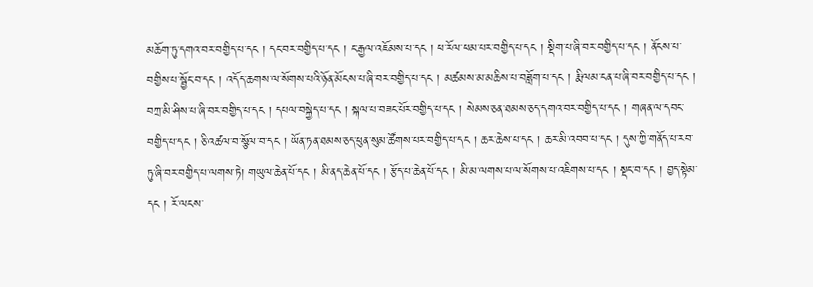མཆོག་ཏུ་དགའ་བར་བགྱིད་པ་དང ། དང་བར་བགྱིད་པ་དང ། ང་རྒྱལ་འཇོམས་པ་དང ། ཕ་རོལ་ཕམ་པར་བགྱིད་པ་དང ། སྡིག་པ་ཞི་བར་བགྱིད་པ་དང ། ནོངས་པ་བགྱིས་པ་སྦྱོང་བ་དང ། འདོད་ཆགས་ལ་སོགས་པའི་ཉོན་མོངས་པ་ཞི་བར་བགྱིད་པ་དང ། མཚམས་མ་མཆིས་པ་བཟློག་པ་དང ། རྨི་ལམ་ངན་པ་ཞི་བར་བགྱིད་པ་དང ། བཀྲ་མི་ཤིས་པ་ཞི་བར་བགྱིད་པ་དང ། དཔལ་བསྐྱེད་པ་དང ། སྐལ་པ་བཟང་པོར་བགྱིད་པ་དང ། སེམས་ཅན་ཐམས་ཅད་དགའ་བར་བགྱིད་པ་དང ། གཞན་ལ་དབང་བགྱིད་པ་དང ། ཅི་འཚལ་བ་སྩོལ་བ་དང ། ཡོན་ཏན་ཐམས་ཅད་ཕུན་སུམ་ཚོགས་པར་བགྱིད་པ་དང ། ཆར་ཆེས་པ་དང ། ཆར་མི་འབབ་པ་དང ། དུས་ཀྱི་གནོད་པ་རབ་ཏུ་ཞི་བར་བགྱིད་པ་ལགས་ཏེ། གཡུལ་ཆེན་པོ་དང ། མི་ནད་ཆེན་པོ་དང ། རྩོད་པ་ཆེན་པོ་དང ། མི་མ་ལགས་པ་ལ་སོགས་པ་འཇིགས་པ་དང ། སྡང་བ་དང ། བྱད་སྟེམ་དང ། རོ་ལངས་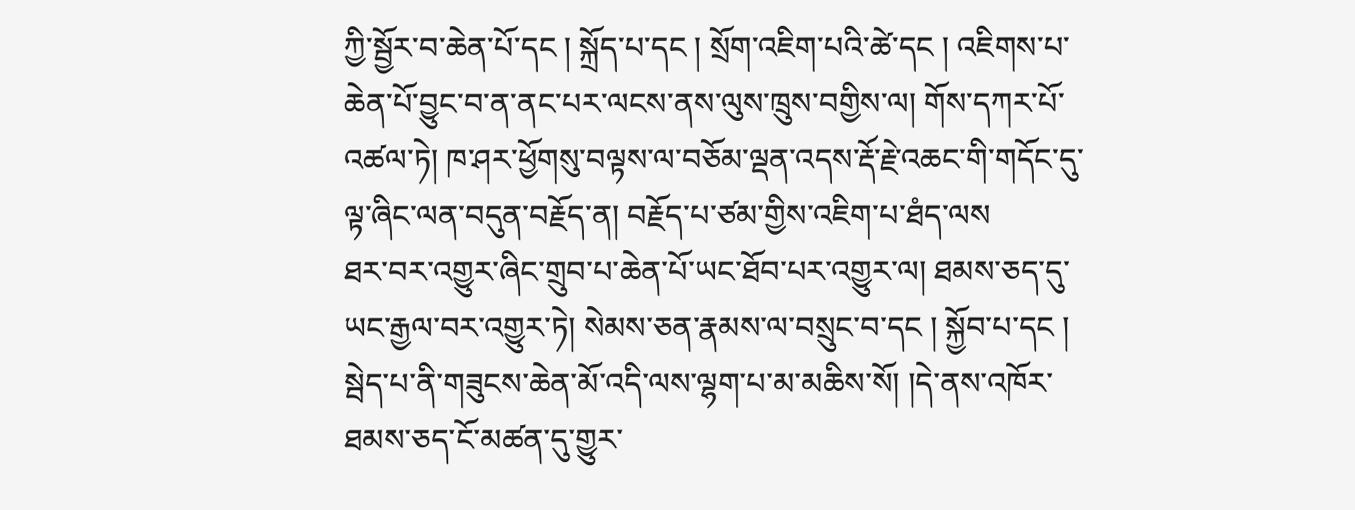ཀྱི་སྦྱོར་བ་ཆེན་པོ་དང ། སྐྲོད་པ་དང ། སྲོག་འཇིག་པའི་ཚེ་དང ། འཇིགས་པ་ཆེན་པོ་བྱུང་བ་ན་ནང་པར་ལངས་ནས་ལུས་ཁྲུས་བགྱིས་ལ། གོས་དཀར་པོ་འཚལ་ཏེ། ཁ་ཤར་ཕྱོགསུ་བལྟས་ལ་བཅོམ་ལྡན་འདས་རྡོ་རྗེ་འཆང་གི་གདོང་དུ་ལྟ་ཞིང་ལན་བདུན་བརྗོད་ན། བརྗོད་པ་ཙམ་གྱིས་འཇིག་པ་ཐཾད་ལས
ཐར་བར་འགྱུར་ཞིང་གྲུབ་པ་ཆེན་པོ་ཡང་ཐོབ་པར་འགྱུར་ལ། ཐམས་ཅད་དུ་ཡང་རྒྱལ་བར་འགྱུར་ཏེ། སེམས་ཅན་རྣམས་ལ་བསྲུང་བ་དང ། སྐྱོབ་པ་དང ། སྦེད་པ་ནི་གཟུངས་ཆེན་མོ་འདི་ལས་ལྷག་པ་མ་མཆིས་སོ། །དེ་ནས་འཁོར་ཐམས་ཅད་ངོ་མཚན་དུ་གྱུར་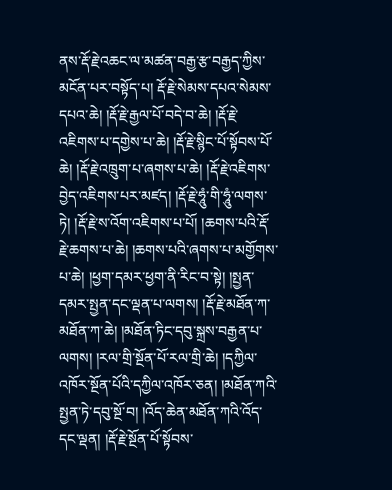ནས་རྡོ་རྗེ་འཆང་ལ་མཚན་བརྒྱ་རྩ་བརྒྱད་ཀྱིས་མངོན་པར་བསྟོད་པ། རྡོ་རྗེ་སེམས་དཔའ་སེམས་དཔའ་ཆེ། །རྡོ་རྗེ་རྒྱལ་པོ་བདེ་བ་ཆེ། །རྡོ་རྗེ་འཇིགས་པ་དགྱེས་པ་ཆེ། །རྡོ་རྗེ་སྙིང་པོ་སྟོབས་པོ་ཆེ། །རྡོ་རྗེ་འཁྲུག་པ་ཞགས་པ་ཆེ། །རྡོ་རྗེ་འཇིགས་བྱེད་འཇིགས་པར་མཛད། །རྡོ་རྗེ་ཧཱུཾ་གི་ཧཱུཾ་ལགས་ཏེ། །རྡོ་རྗེ་ས་འོག་འཇིགས་པ་པོ། །ཆགས་པའི་རྡོ་རྗེ་ཆགས་པ་ཆེ། །ཆགས་པའི་ཞགས་པ་མགྱོགས་པ་ཆེ། །ཕྱག་དམར་ཕྱག་ནི་རིང་བ་སྟེ། །སྤྱན་དམར་སྤྱན་དང་ལྡན་པ་ལགས། །རྡོ་རྗེ་མཐོན་ཀ་མཐོན་ཀ་ཆེ། །མཐོན་ཏིང་དབུ་སྐྲས་བརྒྱན་པ་ལགས། །རལ་གྲི་སྔོན་པོ་རལ་གྲི་ཆེ། །དཀྱིལ་འཁོར་སྔོན་པོའི་དཀྱིལ་འཁོར་ཅན། །མཐོན་ཀའི་སྤྱན་ཏེ་དབུ་སྔོ་བ། །འོད་ཆེན་མཐོན་ཀའི་འོད་དང་ལྡན། །རྡོ་རྗེ་སྔོན་པོ་སྟོབས་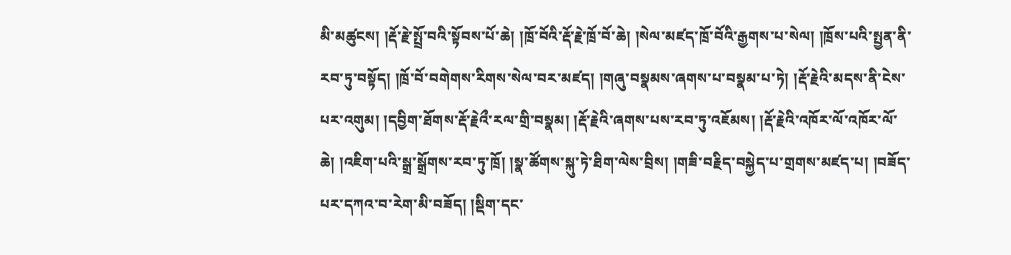མི་མཚུངས། །རྡོ་རྗེ་སྤྲོ་བའི་སྟོབས་པོ་ཆེ། །ཁྲོ་བོའི་རྡོ་རྗེ་ཁྲོ་བོ་ཆེ། །སེལ་མཛད་ཁྲོ་བོའི་རྒྱགས་པ་སེལ། །ཁྲོས་པའི་སྤྱན་ནི་རབ་ཏུ་བསྟོད། །ཁྲོ་བོ་བགེགས་རིགས་སེལ་བར་མཛད། །གཞུ་བསྣམས་ཞགས་པ་བསྣམ་པ་ཏེ། །རྡོ་རྗེའི་མདས་ནི་ངེས་པར་འགུམ། །དབྱིག་ཐོགས་རྡོ་རྗེའྀ་རལ་གྲི་བསྣམ། །རྡོ་རྗེའི་ཞགས་པས་རབ་ཏུ་འཇོམས། །རྡོ་རྗེའི་འཁོར་ལོ་འཁོར་ལོ་ཆེ། །འཇིག་པའི་སྒྲ་སྒྲོགས་རབ་ཏུ་ཁྲོ། །སྣ་ཚོགས་སྐུ་ཏེ་ཐིག་ལེས་བྲིས། །གཟི་བརྗིད་བསྐྱེད་པ་གྲགས་མཛད་པ། །བཟོད་པར་དཀའ་བ་རེག་མི་བཟོད། །སྡིག་དང་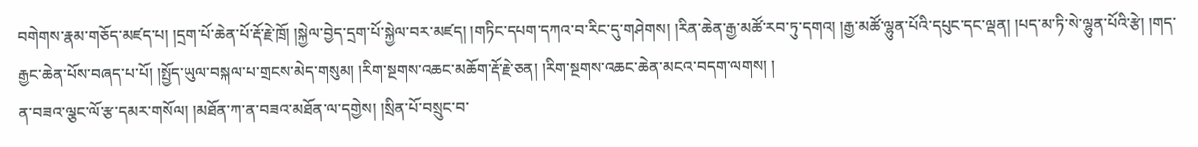བགེགས་རྣམ་གཅོད་མཛད་པ། །དྲག་པོ་ཆེན་པོ་རྡོ་རྗེ་ཁྲོ། །སྐྱེལ་བྱེད་དྲག་པོ་སྐྱེལ་བར་མཛད། །གཏིང་དཔག་དཀའ་བ་རིང་དུ་གཤེགས། །རིན་ཆེན་རྒྱ་མཚོ་རབ་ཏུ་དགའ། །རྒྱ་མཚོ་ལྷུན་པོའི་དཔུང་དང་ལྡན། །པད་མ་ཏི་སེ་ལྷུན་པོའི་རྩེ། །གད་རྒྱང་ཆེན་པོས་བཞད་པ་པོ། །སྤྱོད་ཡུལ་བསྐལ་པ་གྲངས་མེད་གསུམ། །རིག་སྔགས་འཆང་མཆོག་རྡོ་རྗེ་ཅན། །རིག་སྔགས་འཆང་ཆེན་མངའ་བདག་ལགས། །
ན་བཟའ་ལྕང་ལོ་རྩ་དམར་གསོལ། །མཐོན་ཀ་ན་བཟའ་མཐོན་ལ་དགྱེས། །སྲིན་པོ་བསྲུང་བ་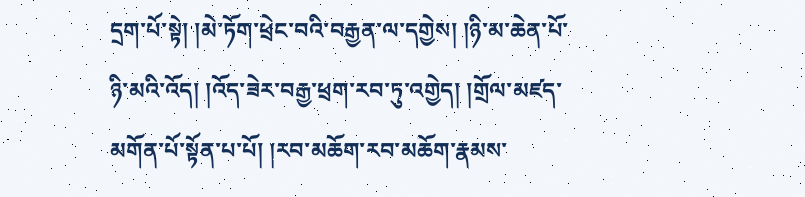དྲག་པོ་སྟེ། །མེ་ཏོག་ཕྲེང་བའི་བརྒྱན་ལ་དགྱེས། །ཉི་མ་ཆེན་པོ་ཉི་མའི་འོད། །འོད་ཟེར་བརྒྱ་ཕྲག་རབ་ཏུ་འགྱེད། །གྲོལ་མཛད་མགོན་པོ་སྟོན་པ་པོ། །རབ་མཆོག་རབ་མཆོག་རྣམས་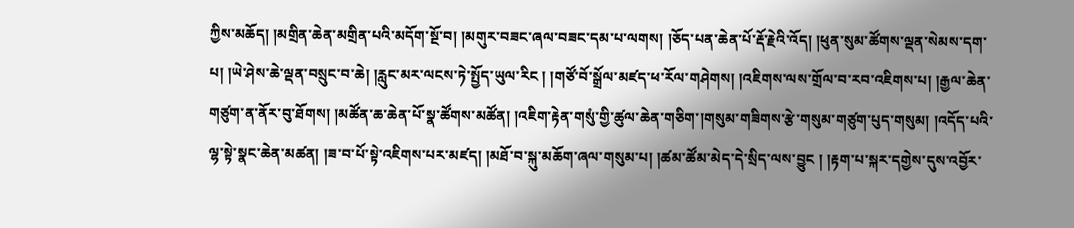ཀྱིས་མཆོད། །མགྲིན་ཆེན་མགྲིན་པའི་མདོག་སྔོ་བ། །མགུར་བཟང་ཞལ་བཟང་དམ་པ་ལགས། །ཅོད་པན་ཆེན་པོ་རྡོ་རྗེའི་འོད། །ཕུན་སུམ་ཚོགས་ལྡན་སེམས་དག་པ། །ཡེ་ཤེས་ཆེ་ལྡན་བསྲུང་བ་ཆེ། །རླུང་མར་ལངས་ཏེ་སྤྱོད་ཡུལ་རིང ། །གཙོ་བོ་སྒྲོལ་མཛད་ཕ་རོལ་གཤེགས། །འཇིགས་ལས་གྲོལ་བ་རབ་འཇིགས་པ། །རྒྱལ་ཆེན་གཙུག་ན་ནོར་བུ་ཐོགས། །མཚོན་ཆ་ཆེན་པོ་སྣ་ཚོགས་མཚོན། །འཇིག་རྟེན་གསུཾ་གྱི་ཚུལ་ཆེན་གཅིག་།གསུམ་གཟིགས་རྩེ་གསུམ་གཙུག་པུད་གསུམ། །འདོད་པའི་ལྷ་སྟེ་སྣང་ཆེན་མཚན། །ཟ་བ་པོ་སྟེ་འཇིགས་པར་མཛད། །མཐོ་བ་སྐུ་མཆོག་ཞལ་གསུམ་པ། །ཚམ་ཚོམ་མེད་དེ་སྲིད་ལས་བྱུང ། །རྟག་པ་སྐར་དགྱེས་དུས་འབྱོར་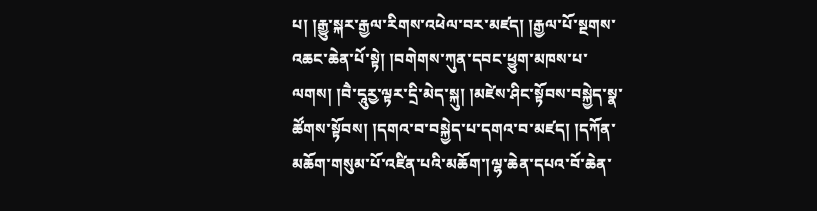པ། །རྒྱུ་སྐར་རྒྱལ་རིགས་འཕེལ་བར་མཛད། །རྒྱལ་པོ་སྔགས་འཆང་ཆེན་པོ་སྟེ། །བགེགས་ཀུན་དབང་ཕྱུག་མཁས་པ་ལགས། །བཻ་དཱུརྱ་ལྟར་དྲི་མེད་སྐུ། །མཛེས་ཤིང་སྟོབས་བསྐྱེད་སྣ་ཚོགས་སྟོབས། །དགའ་བ་བསྐྱེད་པ་དགའ་བ་མཛད། །དཀོན་མཆོག་གསུམ་པོ་འཛིན་པའི་མཆོག་།ལྷ་ཆེན་དཔའ་བོ་ཆེན་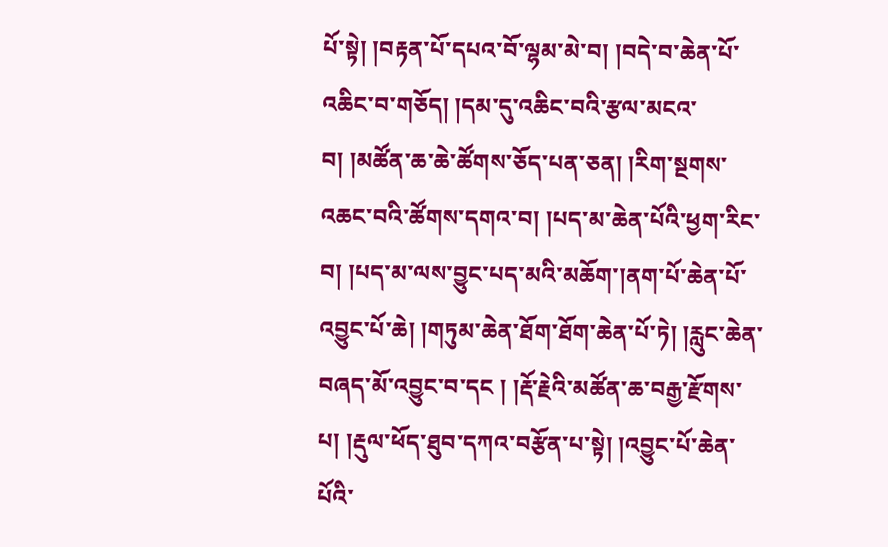པོ་སྟེ། །བརྟན་པོ་དཔའ་བོ་ལྷམ་མེ་བ། །བདེ་བ་ཆེན་པོ་འཆིང་བ་གཅོད། །དམ་དུ་འཆིང་བའི་རྩལ་མངའ་བ། །མཚོན་ཆ་ཆེ་ཚོགས་ཅོད་པན་ཅན། །རིག་སྔགས་འཆང་བའི་ཚོགས་དགའ་བ། །པད་མ་ཆེན་པོའི་ཕྱག་རིང་བ། །པད་མ་ལས་བྱུང་པད་མའི་མཆོག་།ནག་པོ་ཆེན་པོ་འབྱུང་པོ་ཆེ། །གཏུམ་ཆེན་ཐོག་ཐོག་ཆེན་པོ་ཏེ། །རླུང་ཆེན་བཞད་མོ་འབྱུང་བ་དང ། །རྡོ་རྗེའི་མཚོན་ཆ་བརྒྱ་རྫོགས་པ། །རྡུལ་ཕོད་ཐུབ་དཀའ་བརྩོན་པ་སྟེ། །འབྱུང་པོ་ཆེན་པོའི་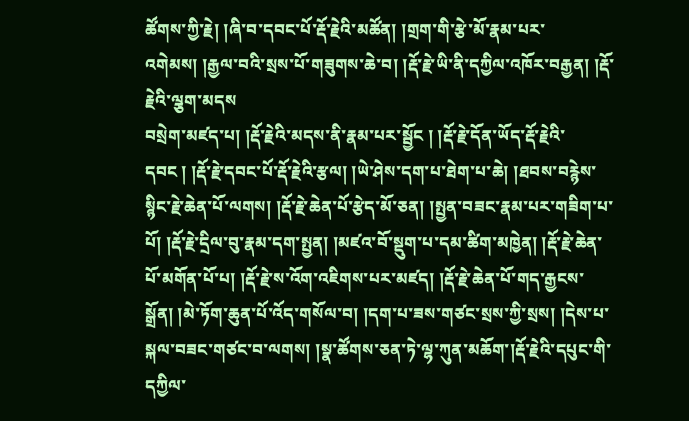ཚོགས་ཀྱི་རྗེ། །ཞི་བ་དབང་པོ་རྡོ་རྗེའི་མཚོན། །གྲག་གི་རྩེ་མོ་རྣམ་པར་འགེམས། །རྒྱལ་བའི་སྲས་པོ་གཟུགས་ཆེ་བ། །རྡོ་རྗེ་ཡི་ནི་དཀྱིལ་འཁོར་བརྒྱན། །རྡོ་རྗེའི་ལྕག་མདས
བསྲེག་མཛད་པ། །རྡོ་རྗེའི་མདས་ནི་རྣམ་པར་སྦྱོང ། །རྡོ་རྗེ་དོན་ཡོད་རྡོ་རྗེའི་དབང ། །རྡོ་རྗེ་དབང་པོ་རྡོ་རྗེའི་རྩལ། །ཡེ་ཤེས་དག་པ་ཐེག་པ་ཆེ། །ཐབས་བརྙེས་སྙིང་རྗེ་ཆེན་པོ་ལགས། །རྡོ་རྗེ་ཆེན་པོ་རྩེད་མོ་ཅན། །སྤྱན་བཟང་རྣམ་པར་གཟིག་པ་པོ། །རྡོ་རྗེ་དྲིལ་བུ་རྣམ་དག་སྤྱན། །མཛའ་བོ་སྡུག་པ་དམ་ཚིག་མཁྱེན། །རྡོ་རྗེ་ཆེན་པོ་མགོན་པོ་པ། །རྡོ་རྗེ་ས་འོག་འཇིགས་པར་མཛད། །རྡོ་རྗེ་ཆེན་པོ་གད་རྒྱངས་སྒྲོན། །མེ་ཏོག་ཆུན་པོ་འོད་གསོལ་བ། །དག་པ་ཟས་གཙང་སྲས་ཀྱི་སྲས། །དེས་པ་སྐལ་བཟང་གཙང་བ་ལགས། །སྣ་ཚོགས་ཅན་ཏེ་ལྷ་ཀུན་མཆོག་།རྡོ་རྗེའི་དཔུང་གི་དཀྱིལ་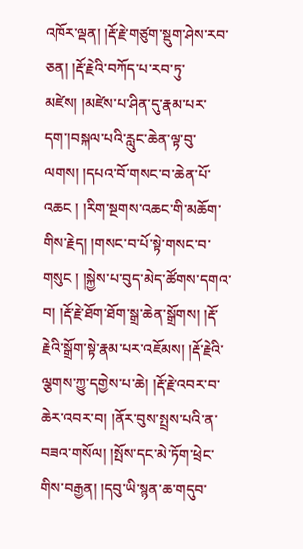འཁོར་ལྡན། །རྡོ་རྗེ་གཙུག་སྡུག་ཤེས་རབ་ཅན། །རྡོ་རྗེའི་བཀོད་པ་རབ་ཏུ་མཛེས། །མཛེས་པ་ཤིན་དུ་རྣམ་པར་དག་།བསྐལ་པའི་རླུང་ཆེན་ལྟ་བུ་ལགས། །དཔའ་བོ་གསང་བ་ཆེན་པོ་འཆང ། །རིག་སྔགས་འཆང་གི་མཆོག་གིས་རྗེད། །གསང་བ་པོ་སྟེ་གསང་བ་གསུང ། །སྐྱེས་པ་བུད་མེད་ཚོགས་དགའ་བ། །རྡོ་རྗེ་ཐོག་ཐོག་སྒྲ་ཆེན་སྒྲོགས། །རྡོ་རྗེའི་སྒྲོག་སྟེ་རྣམ་པར་འཇོམས། །རྡོ་རྗེའི་ལྕགས་ཀྱུ་དགྱེས་པ་ཆེ། །རྡོ་རྗེ་འབར་བ་ཆེར་འབར་བ། །ནོར་བུས་སྤྲས་པའི་ན་བཟའ་གསོལ། །སྤོས་དང་མེ་ཏོག་ཕྲེང་གིས་བརྒྱན། །དབུ་ཡི་སྙན་ཆ་གདུབ་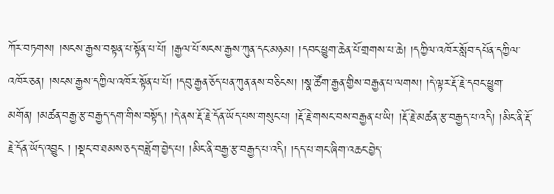ཀོར་བཏགས། །སངས་རྒྱས་བསྟན་པ་སྟོན་པ་པོ། །རྒྱལ་པོ་སངས་རྒྱས་ཀུན་དང་མཉམ། །དབང་ཕྱུག་ཆེན་པོ་གྲགས་པ་ཆེ། །དཀྱིལ་འཁོར་སློབ་དཔོན་དཀྱིལ་འཁོར་ཅན། །སངས་རྒྱས་དཀྱིལ་འཁོར་སྟོན་པ་པོ། །དབུ་རྒྱན་ཅོད་པན་ཀུན་ནས་བཅིངས། །སྣ་ཚོག་རྒྱན་གྱིས་བརྒྱན་པ་ལགས། །དེ་ལྟར་རྡོ་རྗེ་དབང་ཕྱུག་མགོན། །མཚན་བརྒྱ་རྩ་བརྒྱད་དག་གིས་བསྟོད། །དེ་ནས་རྡོ་རྗེ་དོན་ཡོད་པས་གསུང་པ། །རྡོ་རྗེ་གསང་བས་བརྒྱན་པ་ཡི། །རྡོ་རྗེ་མཚན་རྩ་བརྒྱད་པ་འདི། །མིང་ནི་རྡོ་རྗེ་དོན་ཡོད་འབྱུང ། །སྡང་བ་ཐམས་ཅད་བཟློག་བྱེད་པ། །མིང་ནི་བརྒྱ་རྩ་བརྒྱད་པ་འདི། །དད་པ་གང་ཞིག་འཆང་བྱེད་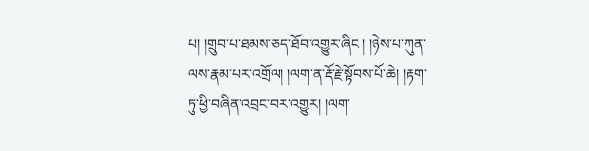པ། །གྲུབ་པ་ཐམས་ཅད་ཐོབ་འགྱུར་ཞིང ། །ཉེས་པ་ཀུན་ལས་རྣམ་པར་འགྲོལ། །ལག་ན་རྡོ་རྗེ་སྟོབས་པོ་ཆེ། །རྟག་ཏུ་ཕྱི་བཞིན་འབྲང་བར་འགྱུར། །ལག་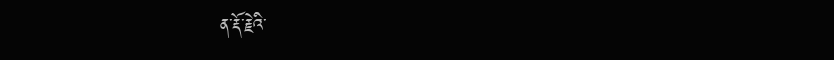ན་རྡོ་རྗེའི་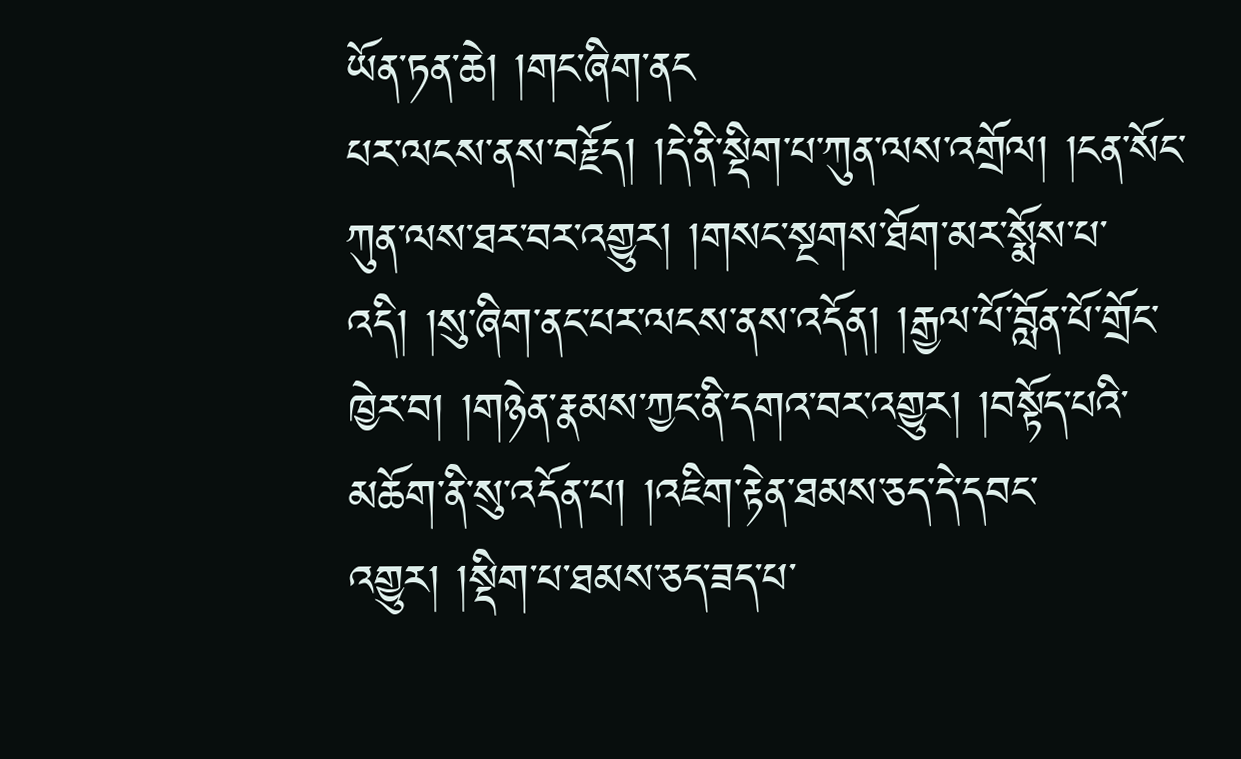ཡོན་ཏན་ཆེ། །གང་ཞིག་ནང
པར་ལངས་ནས་བརྗོད། །དེ་ནི་སྡིག་པ་ཀུན་ལས་འགྲོལ། །ངན་སོང་ཀུན་ལས་ཐར་བར་འགྱུར། །གསང་སྔགས་ཐོག་མར་སྨོས་པ་འདི། །སུ་ཞིག་ནང་པར་ལངས་ནས་འདོན། །རྒྱལ་པོ་བློན་པོ་གྲོང་ཁྱེར་བ། །གཉེན་རྣམས་ཀྱང་ནི་དགའ་བར་འགྱུར། །བསྟོད་པའི་མཆོག་ནི་སུ་འདོན་པ། །འཇིག་རྟེན་ཐམས་ཅད་དེ་དབང་འགྱུར། །སྡིག་པ་ཐམས་ཅད་ཟད་པ་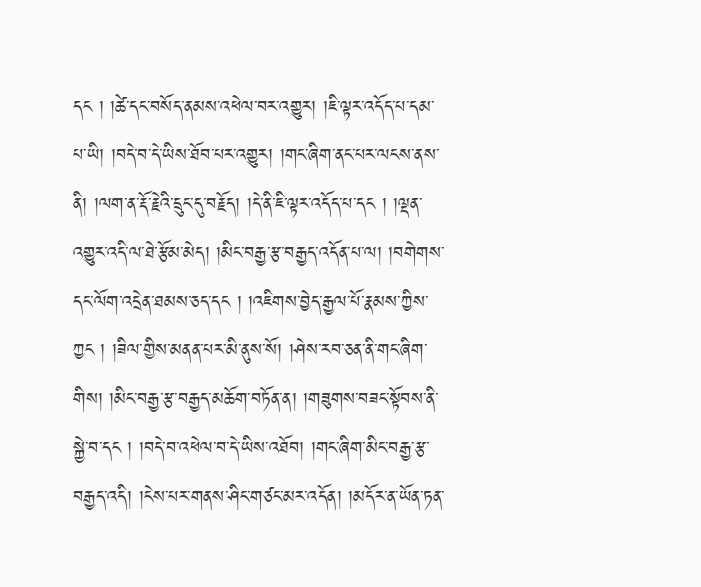དང ། །ཚེ་དང་བསོད་ནམས་འཕེལ་བར་འགྱུར། །ཇི་ལྟར་འདོད་པ་དམ་པ་ཡི། །བདེ་བ་དེ་ཡིས་ཐོབ་པར་འགྱུར། །གང་ཞིག་ནང་པར་ལངས་ནས་ནི། །ལག་ན་རྡོ་རྗེའི་དྲུང་དུ་བརྗོད། །དེ་ནི་ཇི་ལྟར་འདོད་པ་དང ། །ལྡན་འགྱུར་འདི་ལ་ཐེ་རྩོམ་མེད། །མིང་བརྒྱ་རྩ་བརྒྱད་འདོན་པ་ལ། །བགེགས་དང་ལོག་འདྲེན་ཐམས་ཅད་དང ། །འཇིགས་བྱེད་རྒྱལ་པོ་རྣམས་ཀྱིས་ཀྱང ། །ཟིལ་གྱིས་མནན་པར་མི་ནུས་སོ། །ཤེས་རབ་ཅན་ནི་གང་ཞིག་གིས། །མིང་བརྒྱ་རྩ་བརྒྱད་མཆོག་བཏོན་ན། །གཟུགས་བཟང་སྟོབས་ནི་སྐྱེ་བ་དང ། །བདེ་བ་འཕེལ་བ་དེ་ཡིས་འཐོབ། །གང་ཞིག་མིང་བརྒྱ་རྩ་བརྒྱད་འདི། །ངེས་པར་གནས་ཤིང་གཙང་མར་འདོན། །མདོར་ན་ཡོན་ཏན་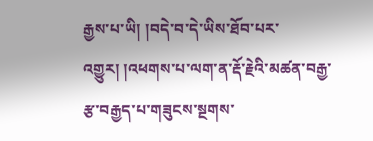རྒྱས་པ་ཡི། །བདེ་བ་དེ་ཡིས་ཐོབ་པར་འགྱུར། །འཕགས་པ་ལག་ན་རྡོ་རྗེའི་མཚན་བརྒྱ་རྩ་བརྒྱད་པ་གཟུངས་སྔགས་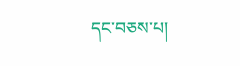དང་བཅས་པ།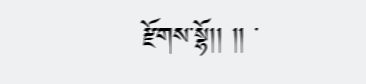རྫོགས་སྷོ།། །། ་